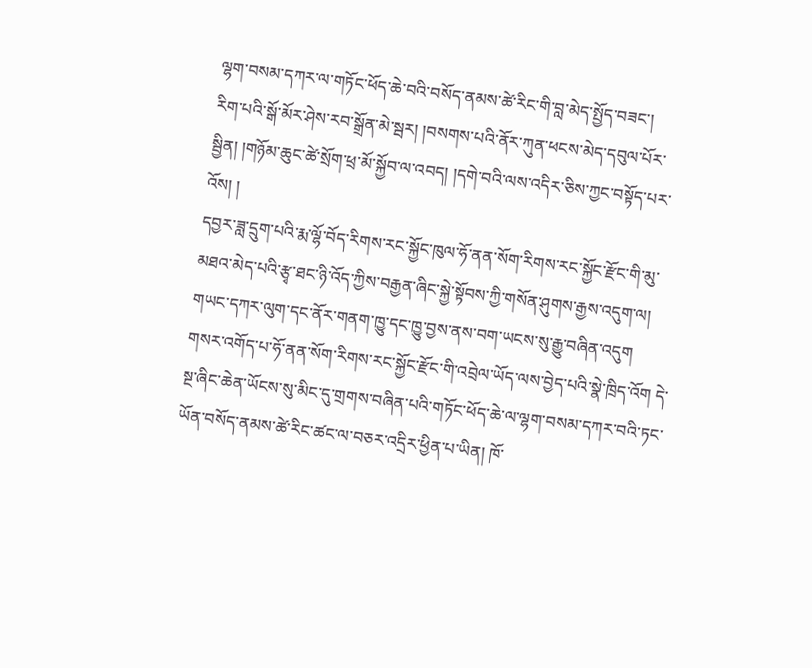ལྷག་བསམ་དཀར་ལ་གཏོང་ཕོད་ཆེ་བའི་བསོད་ནམས་ཚེ་རིང་གི་བླ་མེད་སྤྱོད་བཟང་།
རིག་པའི་སྒོ་མོར་ཤེས་རབ་སྒྲོན་མེ་སྦར། །བསགས་པའི་ནོར་ཀུན་ཕངས་མེད་དབུལ་པོར་སྦྱིན། །གཉོམ་ཆུང་ཚེ་སྲོག་ཕྲ་མོ་སྐྱོབ་ལ་འབད། །དགེ་བའི་ལས་འདིར་ཅིས་ཀྱང་བསྟོད་པར་འོས། །
དབྱར་ཟླ་དྲུག་པའི་རྨ་ལྷོ་བོད་རིགས་རང་སྐྱོང་ཁུལ་ཧོ་ནན་སོག་རིགས་རང་སྐྱོང་རྫོང་གི་མུ་མཐའ་མེད་པའི་རྩྭ་ཐང་ཉི་འོད་ཀྱིས་བརྒྱན་ཞིང་སྐྱེ་སྟོབས་ཀྱི་གསོན་ཤུགས་རྒྱས་འདུག་ལ། གཡང་དཀར་ལུག་དང་ནོར་གནག་ཁྱུ་དང་ཁྱུ་བྱས་ནས་བག་ཡངས་སུ་རྒྱུ་བཞིན་འདུག
གསར་འགོད་པ་ཧོ་ནན་སོག་རིགས་རང་སྐྱོང་རྫོང་གི་འབྲེལ་ཡོད་ལས་བྱེད་པའི་སྣེ་ཁྲིད་འོག དེ་སྔ་ཞིང་ཆེན་ཡོངས་སུ་མིང་དུ་གྲགས་བཞིན་པའི་གཏོང་ཕོད་ཆེ་ལ་ལྷག་བསམ་དཀར་བའི་ཏང་ཡོན་བསོད་ནམས་ཚེ་རིང་ཚང་ལ་བཅར་འདྲིར་ཕྱིན་པ་ཡིན། ཁོ་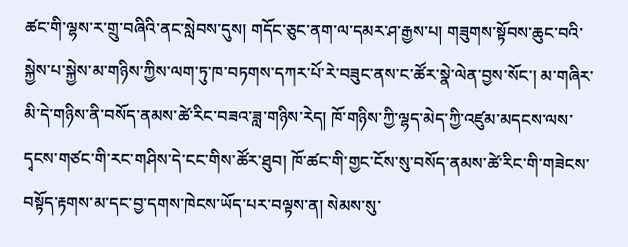ཚང་གི་ལྷས་ར་གྲུ་བཞིའི་ནང་སླེབས་དུས། གདོང་ཅུང་ནག་ལ་དམར་ཤ་རྒྱས་པ། གཟུགས་སྟོབས་ཆུང་བའི་སྐྱེས་པ་སྐྱེས་མ་གཉིས་ཀྱིས་ལག་ཏུ་ཁ་བཏགས་དཀར་པོ་རེ་བཟུང་ནས་ང་ཚོར་སྣེ་ལེན་བྱས་སོང་། མ་གཞིར་མི་དེ་གཉིས་ནི་བསོད་ནམས་ཚེ་རིང་བཟའ་ཟླ་གཉིས་རེད། ཁོ་གཉིས་ཀྱི་ལྷད་མེད་ཀྱི་འཛུམ་མདངས་ལས་དྭངས་གཙང་གི་རང་གཤིས་དེ་ངང་གིས་ཚོར་ཐུབ། ཁོ་ཚང་གི་གྱང་ངོས་སུ་བསོད་ནམས་ཚེ་རིང་གི་གཟེངས་བསྟོད་རྟགས་མ་དང་བྱ་དགས་ཁེངས་ཡོད་པར་བལྟས་ན། སེམས་སུ་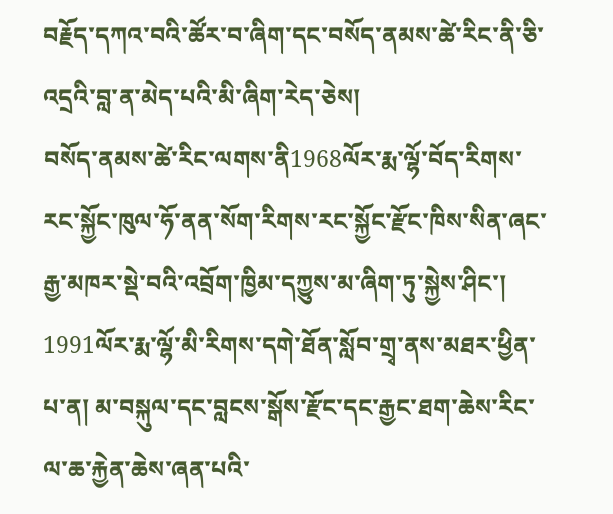བརྗོད་དཀའ་བའི་ཚོར་བ་ཞིག་དང་བསོད་ནམས་ཚེ་རིང་ནི་ཅི་འདྲའི་བླ་ན་མེད་པའི་མི་ཞིག་རེད་ཅེས།
བསོད་ནམས་ཚེ་རིང་ལགས་ནི1968ལོར་རྨ་ལྷོ་བོད་རིགས་རང་སྐྱོང་ཁུལ་ཧོ་ནན་སོག་རིགས་རང་སྐྱོང་རྫོང་ཁིས་སིན་ཞང་རྒྱ་མཁར་སྡེ་བའི་འབྲོག་ཁྱིམ་དཀྱུས་མ་ཞིག་ཏུ་སྐྱེས་ཤིང་། 1991ལོར་རྨ་ལྷོ་མི་རིགས་དགེ་ཐོན་སློབ་གྲྭ་ནས་མཐར་ཕྱིན་པ་ན། མ་བསྐུལ་དང་བླངས་སྒོས་རྫོང་དང་རྒྱང་ཐག་ཆེས་རིང་ལ་ཆ་རྐྱེན་ཆེས་ཞན་པའི་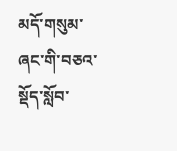མདོ་གསུམ་ཞང་གི་བཅའ་སྡོད་སློབ་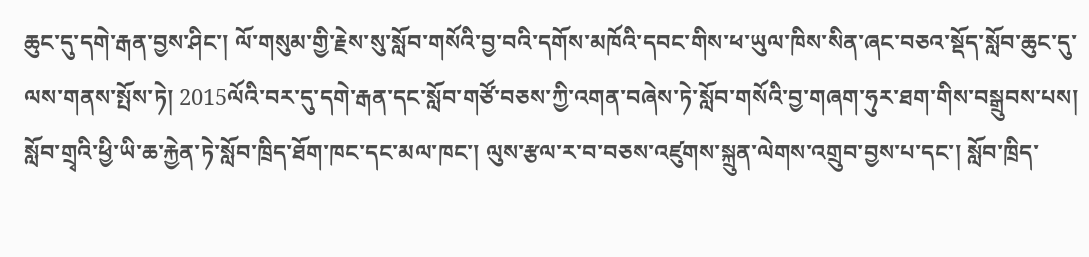ཆུང་དུ་དགེ་རྒན་བྱས་ཤིང་། ལོ་གསུམ་གྱི་རྗེས་སུ་སློབ་གསོའི་བྱ་བའི་དགོས་མཁོའི་དབང་གིས་ཕ་ཡུལ་ཁིས་སིན་ཞང་བཅའ་སྡོད་སློབ་ཆུང་དུ་ལས་གནས་སྤོས་ཏེ། 2015ལོའི་བར་དུ་དགེ་རྒན་དང་སློབ་གཙོ་བཅས་ཀྱི་འགན་བཞེས་ཏེ་སློབ་གསོའི་བྱ་གཞག་ཧུར་ཐག་གིས་བསྒྲུབས་པས། སློབ་གྲྭའི་ཕྱི་ཡི་ཆ་རྐྱེན་ཏེ་སློབ་ཁྲིད་ཐོག་ཁང་དང་མལ་ཁང་། ལུས་རྩལ་ར་བ་བཅས་འཛུགས་སྐྲུན་ལེགས་འགྲུབ་བྱས་པ་དང་། སློབ་ཁྲིད་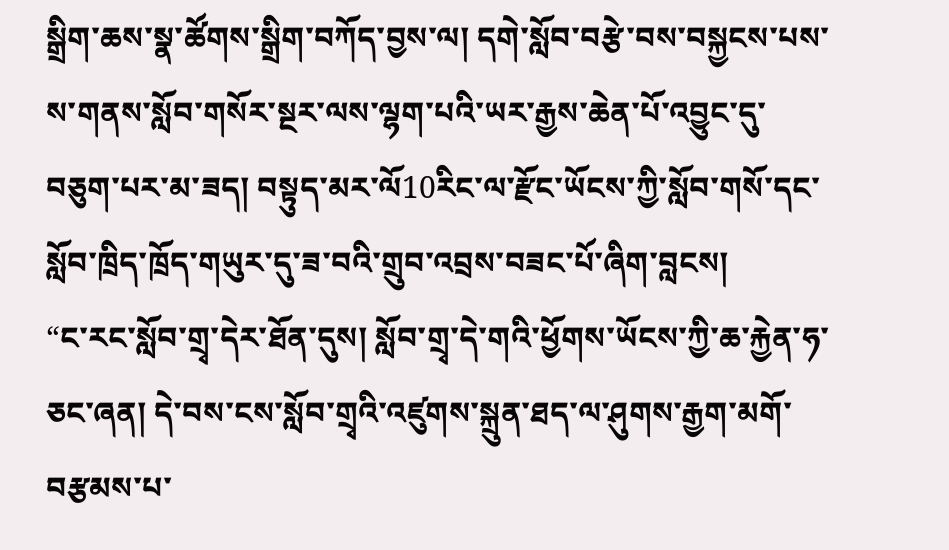སྒྲིག་ཆས་སྣ་ཚོགས་སྒྲིག་བཀོད་བྱས་ལ། དགེ་སློབ་བརྩེ་བས་བསྐྱངས་པས་ས་གནས་སློབ་གསོར་སྔར་ལས་ལྷག་པའི་ཡར་རྒྱས་ཆེན་པོ་འབྱུང་དུ་བཅུག་པར་མ་ཟད། བསྟུད་མར་ལོ10རིང་ལ་རྫོང་ཡོངས་ཀྱི་སློབ་གསོ་དང་སློབ་ཁྲིད་ཁྲོད་གཡུར་དུ་ཟ་བའི་གྲུབ་འབྲས་བཟང་པོ་ཞིག་བླངས།
“ང་རང་སློབ་གྲྭ་དེར་ཐོན་དུས། སློབ་གྲྭ་དེ་གའི་ཕྱོགས་ཡོངས་ཀྱི་ཆ་རྐྱེན་ཧ་ཅང་ཞན། དེ་བས་ངས་སློབ་གྲྭའི་འཛུགས་སྐྲུན་ཐད་ལ་ཤུགས་རྒྱག་མགོ་བརྩམས་པ་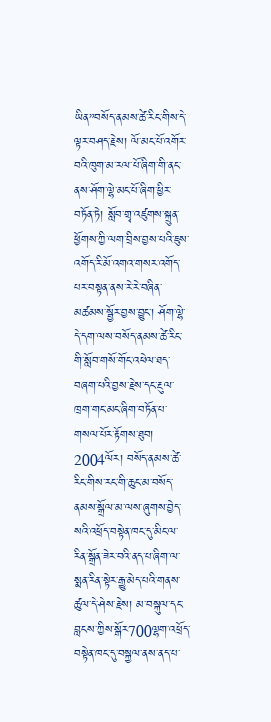ཡིན”བསོད་ནམས་ཚེ་རིང་གིས་དེ་ལྟར་བཤད་རྗེས། ལོ་མང་པོ་འགོར་བའི་ཁུག་མ་རལ་པོ་ཞིག་གི་ནང་ནས་ཤོག་ལྷེ་མང་པོ་ཞིག་ཕྱིར་བཏོན་ཏེ། སློབ་གྲྭ་འཛུགས་སྐྲུན་ཕྱོགས་ཀྱི་ལག་བྲིས་བྱས་པའི་ཇུས་འགོད་རི་མོ་འགའ་གསར་འགོད་པར་བསྟན་ནས་རེ་རེ་བཞིན་མཚམས་སྦྱོར་བྱས་བྱུང་། ཤོག་ལྷེ་དེ་དག་ལས་བསོད་ནམས་ཚེ་རིང་གི་སློབ་གསོ་གོང་འཕེལ་ཐད་བཞག་པའི་བྱས་རྗེས་དང་རྔུལ་ཁྲག་གང་མང་ཞིག་བཏོན་པ་གསལ་པོར་རྟོགས་ཐུབ།
2004ལོར། བསོད་ནམས་ཚེ་རིང་གིས་རང་གི་ཆུང་མ་བསོད་ནམས་སྒྲོལ་མ་ལས་ཞུགས་བྱེད་སའི་འཕྲོད་བསྟེན་ཁང་དུ་མིང་ལ་རིན་སྒྲོན་ཟེར་བའི་ནད་པ་ཞིག་ལ་སྨན་རིན་སྟེར་རྒྱུ་མེད་པའི་གནས་ཚུལ་དེ་ཤེས་རྗེས། མ་བསྐུལ་དང་བླངས་ཀྱིས་སྒོར700ལྷག་འཕྲོད་བསྟེན་ཁང་དུ་བསྐྱལ་ནས་ནད་པ་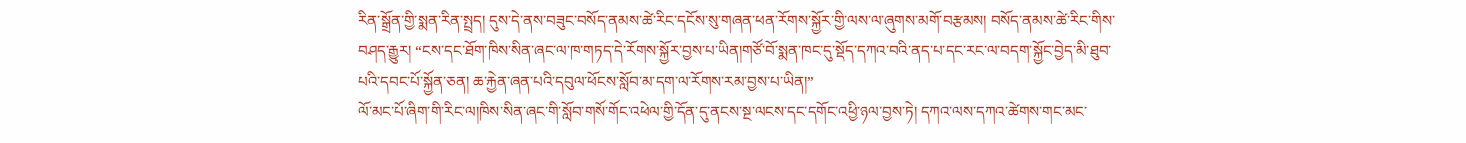རིན་སྒྲོན་གྱི་སྨན་རིན་སྤྲད། དུས་དེ་ནས་བཟུང་བསོད་ནམས་ཚེ་རིང་དངོས་སུ་གཞན་ཕན་རོགས་སྐྱོར་གྱི་ལས་ལ་ཞུགས་མགོ་བརྩམས། བསོད་ནམས་ཚེ་རིང་གིས་བཤད་རྒྱུར། “ངས་དང་ཐོག་ཁིས་སིན་ཞང་ལ་ཁ་གཏད་དེ་རོགས་སྐྱོར་བྱས་པ་ཡིན།གཙོ་བོ་སྨན་ཁང་དུ་སྡོད་དཀའ་བའི་ནད་པ་དང་རང་ལ་བདག་སྐྱོང་བྱེད་མི་ཐུབ་པའི་དབང་པོ་སྐྱོན་ཅན། ཆ་རྐྱེན་ཞན་པའི་དབུལ་ཕོངས་སློབ་མ་དག་ལ་རོགས་རམ་བྱས་པ་ཡིན།”
ལོ་མང་པོ་ཞིག་གི་རིང་ལ།ཁིས་སིན་ཞང་གི་སློབ་གསོ་གོང་འཕེལ་གྱི་དོན་དུ་ནངས་སྔ་ལངས་དང་དགོང་འཕྱི་ཉལ་བྱས་ཏེ། དཀའ་ལས་དཀའ་ཚེགས་གང་མང་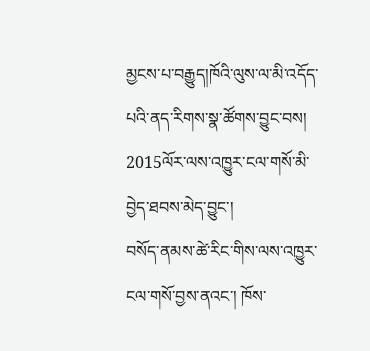མྱངས་པ་བརྒྱུད།ཁོའི་ལུས་ལ་མི་འདོད་པའི་ནད་རིགས་སྣ་ཚོགས་བྱུང་བས། 2015ལོར་ལས་འཁྱུར་ངལ་གསོ་མི་བྱེད་ཐབས་མེད་བྱུང་།
བསོད་ནམས་ཚེ་རིང་གིས་ལས་འཁྱུར་ངལ་གསོ་བྱས་ནའང་། ཁོས་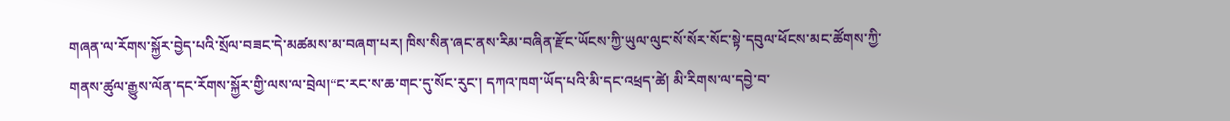གཞན་ལ་རོགས་སྐྱོར་བྱེད་པའི་སྲོལ་བཟང་དེ་མཚམས་མ་བཞག་པར། ཁིས་སིན་ཞང་ནས་རིམ་བཞིན་རྫོང་ཡོངས་ཀྱི་ཡུལ་ལུང་སོ་སོར་སོང་སྟེ་དབུལ་ཕོངས་མང་ཚོགས་ཀྱི་གནས་ཚུལ་རྒྱུས་ལོན་དང་རོགས་སྐྱོར་གྱི་ལས་ལ་བྲེལ།“ང་རང་ས་ཆ་གང་དུ་སོང་རུང་། དཀའ་ཁག་ཡོད་པའི་མི་དང་འཕྲད་ཚེ། མི་རིགས་ལ་དབྱེ་བ་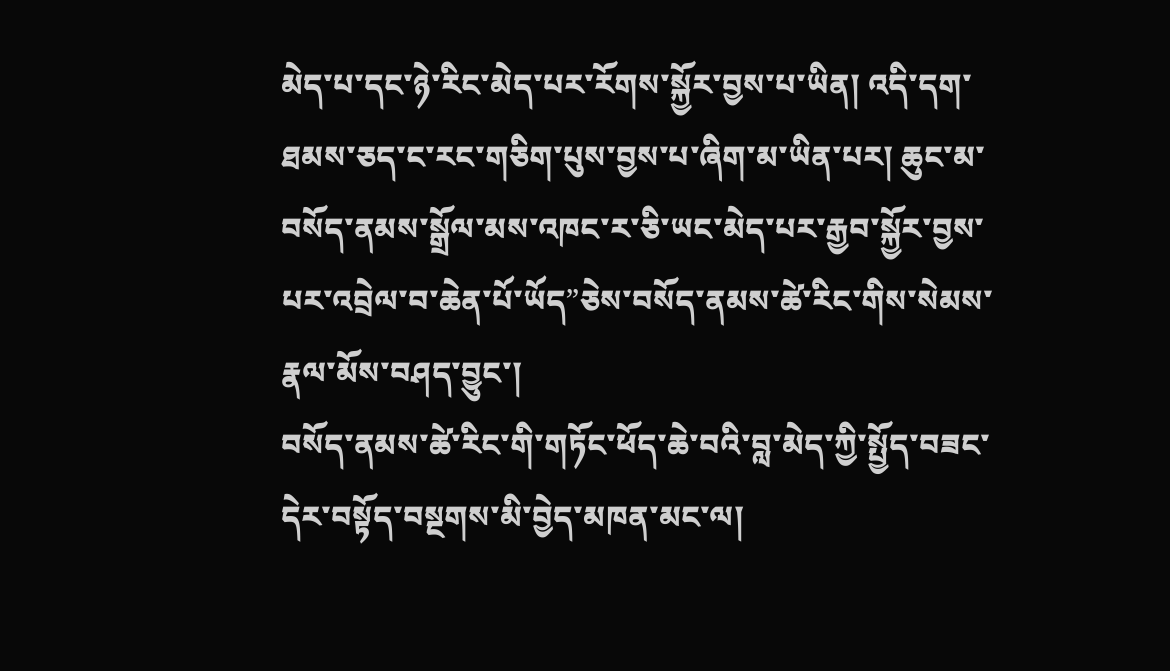མེད་པ་དང་ཉེ་རིང་མེད་པར་རོགས་སྐྱོར་བྱས་པ་ཡིན། འདི་དག་ཐམས་ཅད་ང་རང་གཅིག་པུས་བྱས་པ་ཞིག་མ་ཡིན་པར། ཆུང་མ་བསོད་ནམས་སྒྲོལ་མས་འཁང་ར་ཅི་ཡང་མེད་པར་རྒྱབ་སྐྱོར་བྱས་པར་འབྲེལ་བ་ཆེན་པོ་ཡོད”ཅེས་བསོད་ནམས་ཚེ་རིང་གིས་སེམས་རྣལ་མོས་བཤད་བྱུང་།
བསོད་ནམས་ཚེ་རིང་གི་གཏོང་ཕོད་ཆེ་བའི་བླ་མེད་ཀྱི་སྤྱོད་བཟང་དེར་བསྟོད་བསྔགས་མི་བྱེད་མཁན་མང་ལ།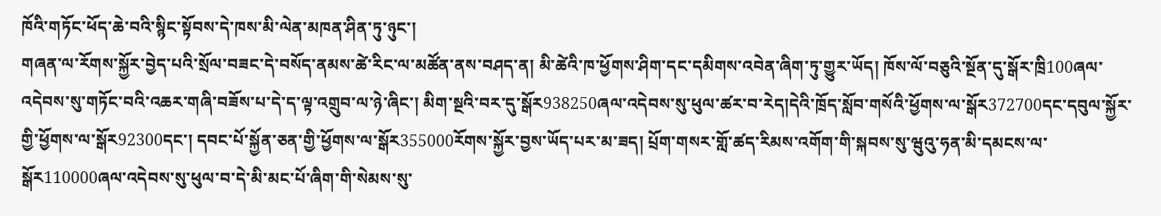ཁོའི་གཏོང་ཕོད་ཆེ་བའི་སྙིང་སྟོབས་དེ་ཁས་མི་ལེན་མཁན་ཤིན་ཏུ་ཉུང་།
གཞན་ལ་རོགས་སྐྱོར་བྱེད་པའི་སྲོལ་བཟང་དེ་བསོད་ནམས་ཚེ་རིང་ལ་མཚོན་ནས་བཤད་ན། མི་ཚེའི་ཁ་ཕྱོགས་ཤིག་དང་དམིགས་འབེན་ཞིག་ཏུ་གྱུར་ཡོད། ཁོས་ལོ་བཅུའི་སྔོན་དུ་སྒོར་ཁྲི100ཞལ་འདེབས་སུ་གཏོང་བའི་འཆར་གཞི་བཟོས་པ་དེ་ད་ལྟ་འགྲུབ་ལ་ཉེ་ཞིང་། མིག་སྔའི་བར་དུ་སྒོར938250ཞལ་འདེབས་སུ་ཕུལ་ཚར་བ་རེད།དེའི་ཁྲོད་སློབ་གསོའི་ཕྱོགས་ལ་སྒོར372700དང་དབུལ་སྐྱོར་གྱི་ཕྱོགས་ལ་སྒོར92300དང་། དབང་པོ་སྐྱོན་ཅན་གྱི་ཕྱོགས་ལ་སྒོར355000རོགས་སྐྱོར་བྱས་ཡོད་པར་མ་ཟད། པྲོག་གསར་གློ་ཚད་རིམས་འགོག་གི་སྐབས་སུ་ཝུའུ་ཧན་མི་དམངས་ལ་སྒོར110000ཞལ་འདེབས་སུ་ཕུལ་བ་དེ་མི་མང་པོ་ཞིག་གི་སེམས་སུ་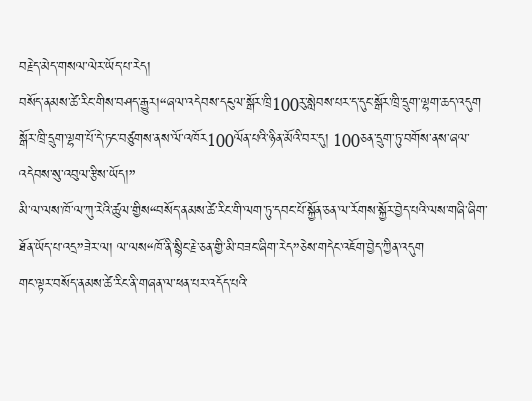བརྗེད་མེད་གསལ་ལེར་ཡོད་པ་རེད།
བསོད་ནམས་ཚེ་རིང་གིས་བཤད་རྒྱུར།“ཞལ་འདེབས་དངུལ་སྒོར་ཁྲི100རུ་སླེབས་པར་ད་དུང་སྒོར་ཁྲི་དྲུག་ལྷག་ཆད་འདུག སྒོར་ཁྲི་དྲུག་ལྷག་པོ་དེ་ཏང་བཙུགས་ནས་ལོ་འཁོར100ལོན་པའི་ཉིན་མོའི་བར་དུ། 100ཅན་དྲུག་ཏུ་བགོས་ནས་ཞལ་འདེབས་སུ་འབུལ་རྩིས་ཡོད།”
མི་ལ་ལས་ཁོ་ལ་ཀུ་རེའི་ཚུལ་གྱིས“བསོད་ནམས་ཚེ་རིང་གི་ལག་ཏུ་དབང་པོ་སྐྱོན་ཅན་ལ་རོགས་སྐྱོར་བྱེད་པའི་ལས་གཞི་ཞིག་ཐོན་ཡོད་པ་འདྲ”ཟེར་ལ། ལ་ལས“ཁོ་ནི་སྙིང་རྗེ་ཅན་གྱི་མི་བཟང་ཞིག་རེད”ཅེས་གདེང་འཇོག་བྱེད་ཀྱིན་འདུག
གང་ལྟར་བསོད་ནམས་ཚེ་རིང་ནི་གཞན་ལ་ཕན་པར་འདོད་པའི་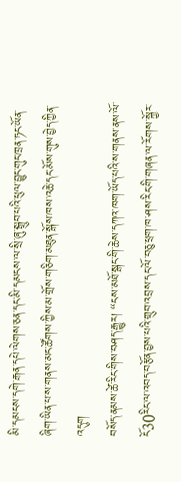མི་དམངས་དགེ་རྒན་དཔེ་ལེགས་ཅན་དང་མི་དམངས་ལ་སྲི་ཞུ་སྒྲུབ་པའི་ཕུལ་བྱུང་གུང་ཁྲན་ཏང་ཡོན་ཞིག་ཡིན་པ་ས་གནས་མང་ཚོགས་ཀྱིས་མ་གྲོས་གཅིག་མཐུན་སྒོས་ཁས་འཆེ་དང་མོས་གུས་བྱེད་ཀྱིན་འདུག
བསོད་ནམས་ཚེ་རིང་གིས་བཤད་རྒྱུར། “ངས་མཐོ་སྒང་གི་ཆེས་དཀའ་ཁག་ཡོད་པའི་ས་གནས་ནས་ལོ་ངོ30རིང་ལ་འབད་བརྩོན་བྱས་པའི་གྲུབ་འབྲས་དང་ལོ་བཅུ་ཕྲག་ཁ་ཤས་རིང་གི་གཞན་ལ་རོགས་སྐྱོར་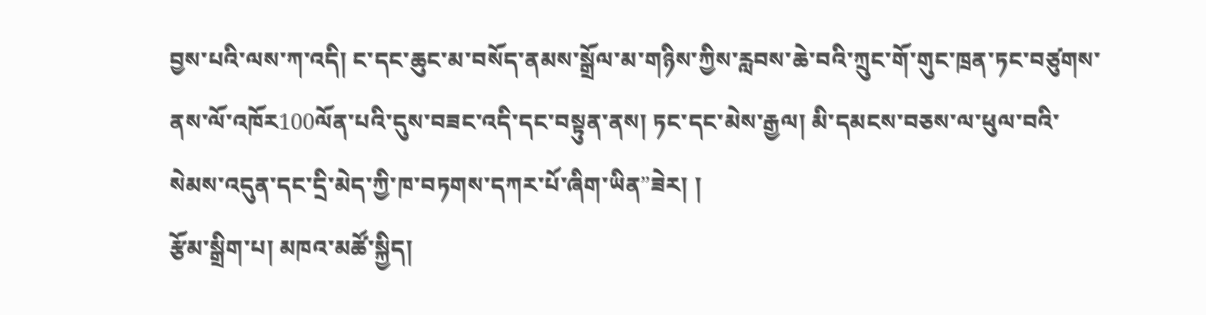བྱས་པའི་ལས་ཀ་འདི། ང་དང་ཆུང་མ་བསོད་ནམས་སྒྲོལ་མ་གཉིས་ཀྱིས་རླབས་ཆེ་བའི་ཀྲུང་གོ་གུང་ཁྲན་ཏང་བཙུགས་ནས་ལོ་འཁོར100ལོན་པའི་དུས་བཟང་འདི་དང་བསྟུན་ནས། ཏང་དང་མེས་རྒྱལ། མི་དམངས་བཅས་ལ་ཕུལ་བའི་སེམས་འདུན་དང་དྲི་མེད་ཀྱི་ཁ་བཏགས་དཀར་པོ་ཞིག་ཡིན”ཟེར། །
རྩོམ་སྒྲིག་པ། མཁའ་མཚོ་སྐྱིད།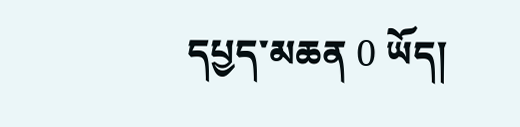དཔྱད་མཆན 0 ཡོད།